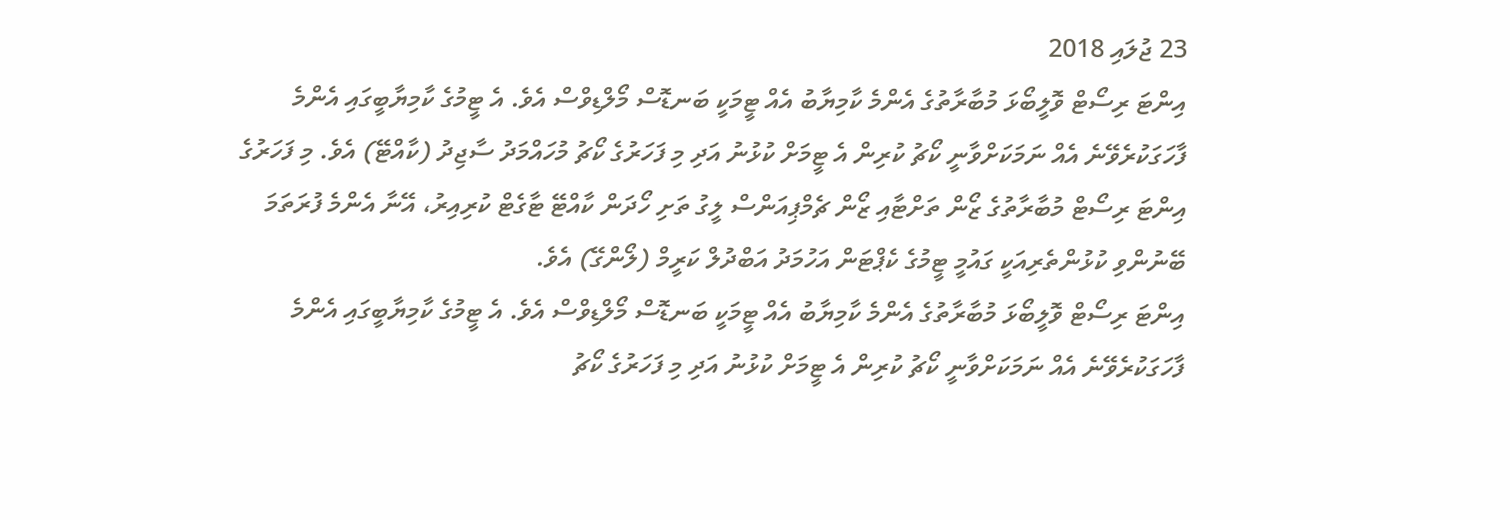23 ޖުލައި 2018
އިންޓަ ރިސޯޓް ވޮލީބޯޅަ މުބާރާތުގެ އެންމެ ކާމިޔާބު އެއް ޓީމަކީ ބަނޑޮސް މޯލްޑިވްސް އެވެ. އެ ޓީމުގެ ކާމިޔާބީގައި އެންމެ ފާހަގަކުރެވޭނެ އެއް ނަމަކަށްވާނީ ކޯޗު ކުރިން އެ ޓީމަށް ކުޅުނު އަދި މި ފަހަރުގެ ކޯޗު މުހައްމަދު ސާޖިދު (ކާއްޓޭ) އެވެ. މި ފަހަރުގެ އިންޓަ ރިސޯޓް މުބާރާތުގެ ޒޯން ތަށްޓާއި ޒޯން ޗެމްޕިއަންސް ލީގު ތަށި ހޯދަން ކާއްޓޭ ޓާގެޓް ކުރިއިރު، އޭނާ އެންމެ ފުރަތަމަ ބޭނުންވި ކުޅުންތެރިއަކީ ގައުމީ ޓީމުގެ ކެޕްޓަން އަހުމަދު އަބްދުލް ކަރީމް (ލޯންގޭ) އެވެ.
އިންޓަ ރިސޯޓް ވޮލީބޯޅަ މުބާރާތުގެ އެންމެ ކާމިޔާބު އެއް ޓީމަކީ ބަނޑޮސް މޯލްޑިވްސް އެވެ. އެ ޓީމުގެ ކާމިޔާބީގައި އެންމެ ފާހަގަކުރެވޭނެ އެއް ނަމަކަށްވާނީ ކޯޗު ކުރިން އެ ޓީމަށް ކުޅުނު އަދި މި ފަހަރުގެ ކޯޗު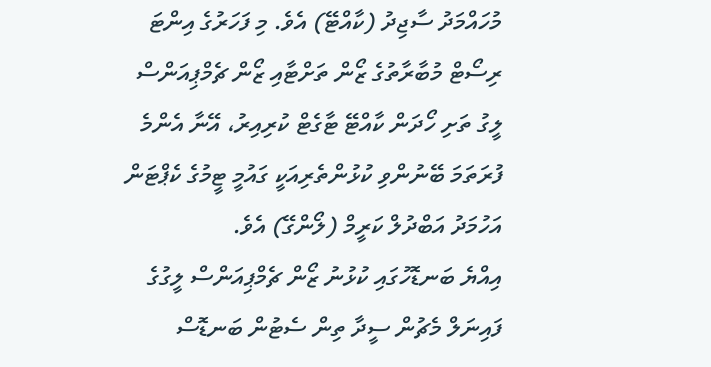މުހައްމަދު ސާޖިދު (ކާއްޓޭ) އެވެ. މި ފަހަރުގެ އިންޓަ ރިސޯޓް މުބާރާތުގެ ޒޯން ތަށްޓާއި ޒޯން ޗެމްޕިއަންސް ލީގު ތަށި ހޯދަން ކާއްޓޭ ޓާގެޓް ކުރިއިރު، އޭނާ އެންމެ ފުރަތަމަ ބޭނުންވި ކުޅުންތެރިއަކީ ގައުމީ ޓީމުގެ ކެޕްޓަން އަހުމަދު އަބްދުލް ކަރީމް (ލޯންގޭ) އެވެ.
އިއްޔެ ބަނޑޮހުގައި ކުޅުނު ޒޯން ޗެމްޕިއަންސް ލީގުގެ ފައިނަލް މެޗުން ސީދާ ތިން ސެޓުން ބަނޑޮސް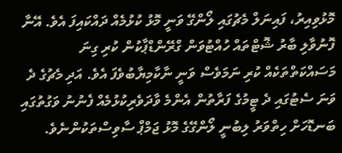މޮޅުވިއިރު، ފައިނަލް މެޗުގައި ލޯންގޭ ވަނީ މޮޅު ކުޅުމެއް ދައްކައިފަ އެވެ. އޭނާ ފޮނުވާލި ބާރު ޝޮޓްތައް ހުއްޓުވަން ގްރޭންޑްޕާކުން ކުރި ގިނަ މަސައްކަތްތަކެއް ކުރި ނަމަވެސް ވަނީ ނާކާމިޔާބުވެފަ އެވެ. އަދި މެޗުގެ ދެ ވަނަ ސެޓުގައި ދެ ޓީމުގެ ފަރާތުން އެންމެ ވާދަވެރިކުޅުމެއް ފެނުނު ވަގުތުގައި ބަނޑޮހަށް ހިތްވަރު ލިބުނީ ލޯންގޭގެ މޮޅު ޖަމްޕް ސާވިސްތަކުންނެވެ.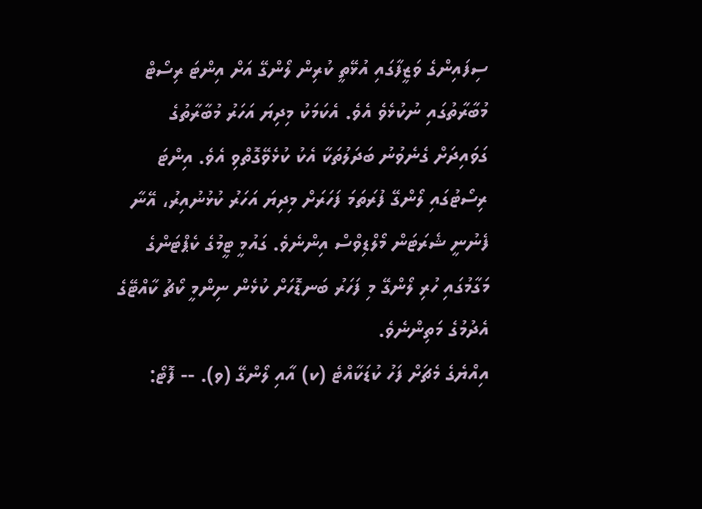ސިފައިންގެ ވަޒީފާގައި އުޅޭތީ ކުރިން ލޯންގޭ އަށް އިންޓަ ރިސޯޓް މުބާރާތުގައި ނުކުޅެވެ އެވެ. އެކަމަކު މިދިޔަ އަހަރު މުބާރާތުގެ ގަވައިދަށް ގެނެވުނު ބަދަލުތަކާ އެކު ކުޅެވޭގޮތްވި އެވެ. އިންޓަ ރިސޯޓުގައި ލޯންގޭ ފުރަތަމަ ފަހަރަށް މިދިޔަ އަހަރު ކުޅުނުއިރު، އޭނާ ފެނުނީ ޝެރަޓަން މޯލްޑިވްސް އިންނެވެ. ގައުމީ ޓީމުގެ ކެޕްޓަންގެ މަގާމުގައި ހުރި ލޯންގޭ މި ފަހަރު ބަނޑޮހަށް ކުޅެން ނިންމީ ކޯޗު ކާއްޓޭގެ އެދުމުގެ މަތިންނެވެ.
އިއްޔެގެ މެޗަށް ފަހު ކުޑަކާއްޓެ (ކ) އާއި ލޯންގޭ (ވ). -- ފޮޓޯ: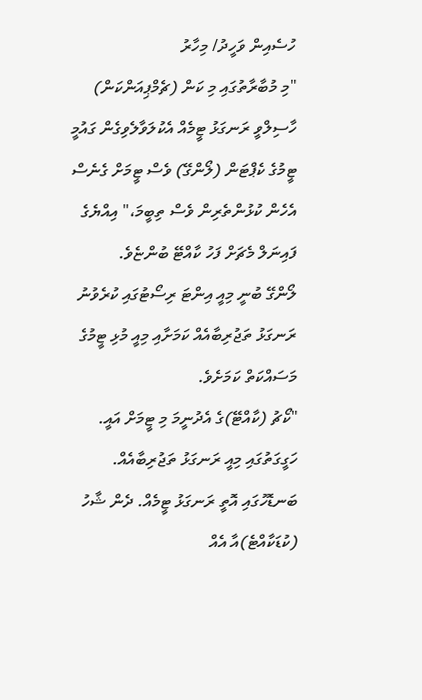ހުސެއިން ވަހީދު/ މިހާރު
"މި މުބާރާތުގައި މި ކަން (ޗެމްޕިއަންކަން) ހާސިލްވީ ރަނގަޅު ޓީމެއް އެކުލަވާލެވިގެން ގައުމީ ޓީމުގެ ކެޕްޓަން (ލޯންގޭ) ވެސް ޓީމަށް ގެނެސް އެހެން ކުޅުންތެރިން ވެސް ތިބީމަ،" އިއްޔެގެ ފައިނަލް މެޗަށް ފަހު ކާއްޓޭ ބުންޏެވެ.
ލޯންގޭ ބުނީ މިއީ އިންޓަ ރިސޯޓުގައި ކުރެވުނު ރަނގަޅު ތަޖުރިބާއެއް ކަމަށާއި މިއީ މުޅި ޓީމުގެ މަސައްކަތް ކަމަށެވެ.
"ކޯޗު (ކާއްޓޭ)ގެ އެދުނީމަ މި ޓީމަށް އައީ. ހަގީގަތުގައި މިއީ ރަނގަޅު ތަޖުރިބާއެއް. ބަނޑޮހުގައި އޮތީ ރަނގަޅު ޓީމެއް. ދެން ޝާހު (ކުޑަކާއްޓެ)އާ އެއް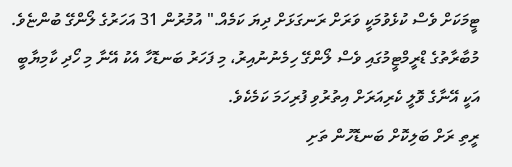ޓީމަކަށް ވެސް ކުޅެވުމަކީ ވަރަށް ރަނގަޅަށް ދިޔަ ކަމެއް." އުމުރުން 31 އަހަރުގެ ލޯންގޭ ބުންޏެވެ.
މުބާރާތުގެ ޑްރީމްޓީމުގައި ވެސް ލޯންގޭ ހިމެނުނުއިރު، މި ފަހަރު ބަނޑޮހާ އެކު އޭނާ މި ހޯދި ކާމިޔާބީ އަކީ އޭނާގެ ވޮލީ ކެރިއަރަށް އިތުރުވި ފުރިހަމަ ކަމެކެވެ.
ރީތި ރަށް ބަލިކޮށް ބަނޑޮހުން ތަށި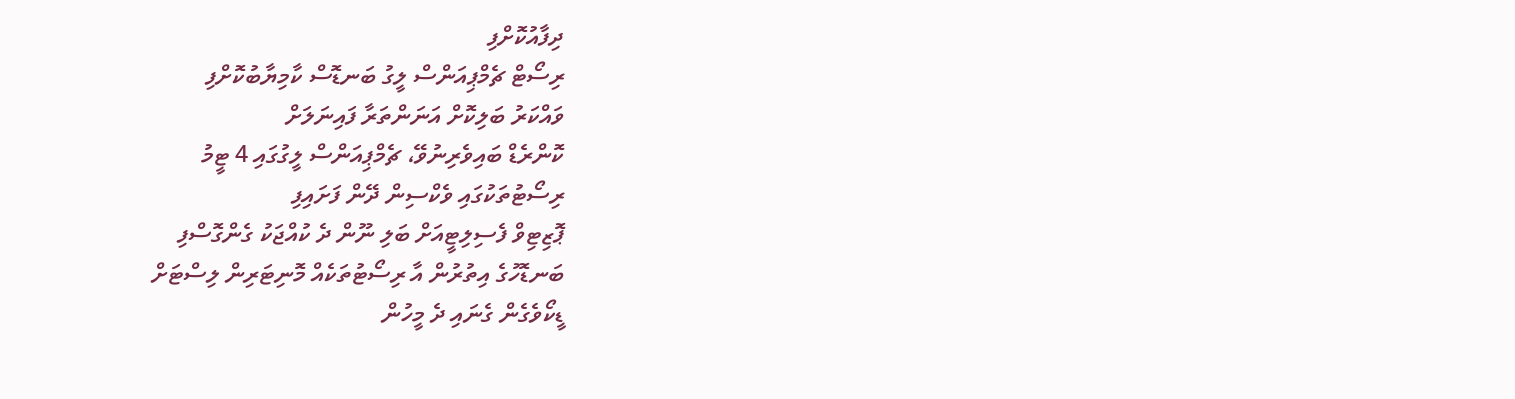ދިފާއުކޮށްފި
ރިސޯޓް ޗެމްޕިއަންސް ލީގު ބަނޑޮސް ކާމިޔާބުކޮށްފި
ވައްކަރު ބަލިކޮށް އަނަންތަރާ ފައިނަލަށް
ކޮންރެޑް ބައިވެރިނުވޭ، ޗެމްޕިއަންސް ލީގުގައި 4 ޓީމު
ރިސޯޓުތަކުގައި ވެކްސިން ދޭން ފަށައިފި
ޕޮޒިޓިވް ފެސިލިޓީއަށް ބަލި ނޫން ދެ ކުއްޖަކު ގެންގޮސްފި
ބަނޑޮހުގެ އިތުރުން އާ ރިސޯޓުތަކެއް މޮނިޓަރިން ލިސްޓަށް
ޑީކޯވެގެން ގެނައި ދެ މީހުން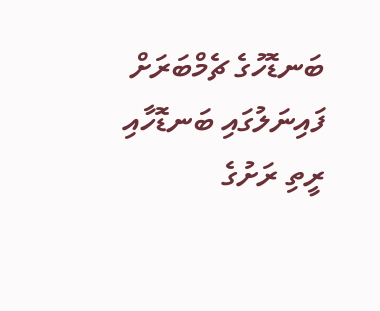ބަނޑޮހުގެ ޗެމްބަރަށް
ފައިނަލުގައި ބަނޑޮހާއި ރީތި ރަށުގެ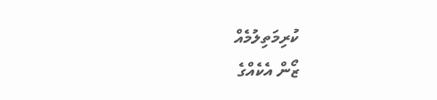ކުރިމަތިލުމެއް
ޒޯން އެކެއްގެ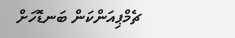ޗެމްޕިއަންކަން ބަނޑޮހަށް